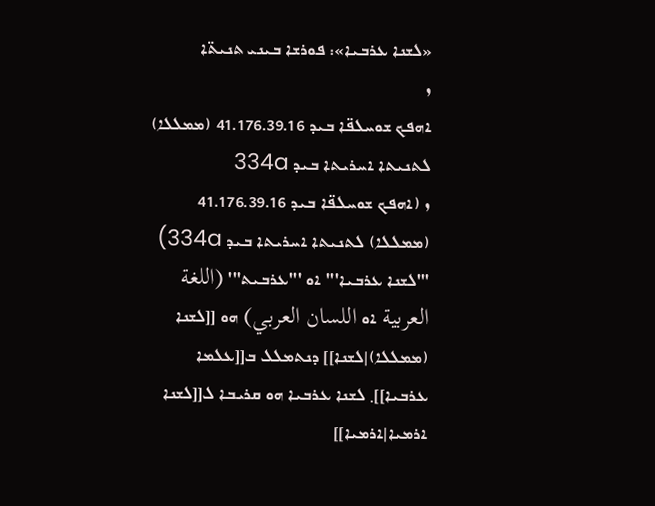«ܠܫܢܐ ܥܪܒܝܐ»: ܦܘܪܫܐ ܒܝܢܝ ܬܢܝܬ̈ܐ
ܙ
ܐܗܦܟ ܫܘܚܠܦ̈ܐ ܒܝܕ 41.176.39.16 (ܡܡܠܠܐ) ܠܬܢܝܬܐ ܐܚܪܝܬܐ ܒܝܕ 334a
ܙ (ܐܗܦܟ ܫܘܚܠܦ̈ܐ ܒܝܕ 41.176.39.16 (ܡܡܠܠܐ) ܠܬܢܝܬܐ ܐܚܪܝܬܐ ܒܝܕ 334a)
'''ܠܫܢܐ ܥܪܒܝܐ''' ܐܘ '''ܥܪܒܝܬ''' (اللغة العربية ܐܘ اللسان العربي) ܗܘ [[ܠܫܢܐ (ܡܡܠܠܐ)|ܠܫܢܐ]] ܕܢܬܡܠܠ ܒ[[ܥܠܡܐ ܥܪܒܝܐ]]܂ ܠܫܢܐ ܥܪܒܝܐ ܗܘ ܩܪܝܒܐ ܠ[[ܠܫܢܐ ܐܪܡܝܐ|ܐܪܡܝܐ]]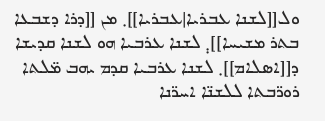ܘܠ[[ܠܫܢܐ ܥܒܪܝܐ|ܥܒܪܝܐ]]܂ ܡܢ [[ܕܪܐ ܕܫܒܥܐ ܒܬܪ ܡܫܝܚܐ]]܄ ܠܫܢܐ ܥܪܒܝܐ ܗܘ ܠܫܢܐ ܩܕܝܫܐ ܕ[[ܐܣܠܐܡ]]܂ ܠܫܢܐ ܥܪܒܝܐ ܩܕܡ ܝܗܒ ܡ̈ܠܬܐ ܪܘܪ̈ܒܬܐ ܠܠܫܢ̈ܐ ܐܚܪ̈ܢܐ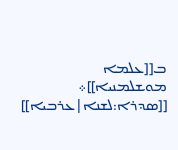ܒ[[ܥܠܡܐ ܡܘܫܠܡܢܝܐ]]܀
[[ܣܕܪܐ:ܠܫܢܐ|ܥܪܒܝܐ]]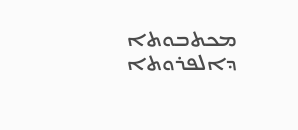ܡܟܬܒܘܬܐ ܕܐܠܦܪܘܬܐ